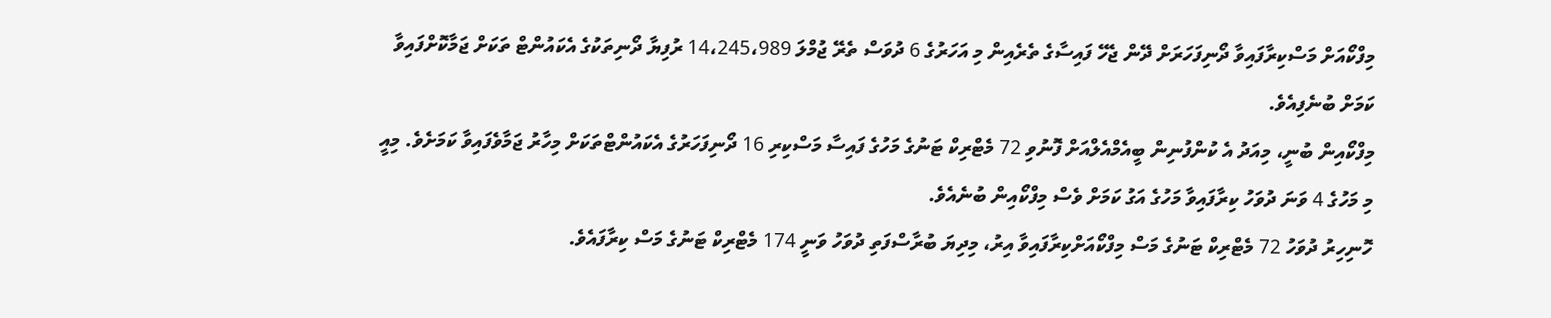މިފްކޯއަށް މަސްކިރާފައިވާ ދޯނިފަހަރަށް ދޭން ޖެހޭ ފައިސާގެ ތެރެއިން މި އަހަރުގެ 6 ދުވަސް ތެރޭ ޖުމްލަ 14،245،989 ރުފިޔާ ދޯނިތަކުގެ އެކައުންޓް ތަކަށް ޖަމާކޮށްފައިވާ ކަމަށް ބުނެފިއެވެ.
މިފްކޯއިން ބުނީ، މިއަދު އެ ކުންފުނިން ބީއެމްއެލްއަށް ފޮނުވި 72 މެޓްރިކް ޓަނުގެ މަހުގެ ފައިސާ މަސްކިރި 16 ދޯނިފަހަރުގެ އެކައުންޓްތަކަށް މިހާރު ޖަމާވެފައިވާ ކަމަށެވެ. މިއީ މި މަހުގެ 4 ވަނަ ދުވަހު ކިރާފައިވާ މަހުގެ އަގު ކަމަށް ވެސް މިފްކޯއިން ބުނެއެވެ.
ހޮނިހިރު ދުވަހު 72 މެޓްރިކް ޓަނުގެ މަސް މިފްކޯއަށްކިރާފައިވާ އިރު، މިދިޔަ ބުރާސްފަތި ދުވަހު ވަނީ 174 މެޓްރިކް ޓަނުގެ މަސް ކިރާފައެވެ.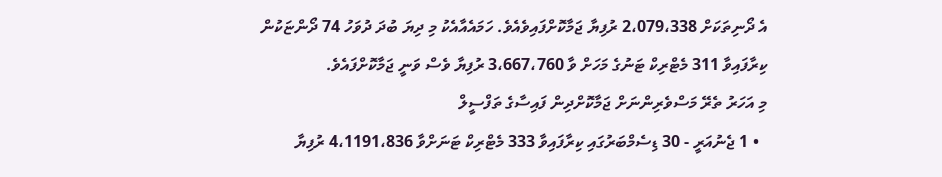އެ ދޯނިތަކަށް 2،079،338 ރުފިޔާ ޖަމާކޮށްފައިވެއެވެ. ހަމައެއާއެކު މި ދިޔަ ބުދަ ދުވަހު 74 ދޯންޏަކުން ކިރާފައިވާ 311 މެޓްރިކް ޓަނުގެ މަހަށް ވާ 3،667،760 ރުފިޔާ ވެސް ވަނީ ޖަމާކޮށްފައެވެ.
މި އަހަރު ތެރޭ މަސްވެރިންނަށް ޖަމާކޮށްދިން ފައިސާގެ ތަފްސީލް
  • 1 ޖެނުއަރީ - 30 ޑިސެމްބަރުގައި ކިރާފައިވާ 333 މެޓްރިކް ޓަނަށްވާ 4،1191،836 ރުފިޔާ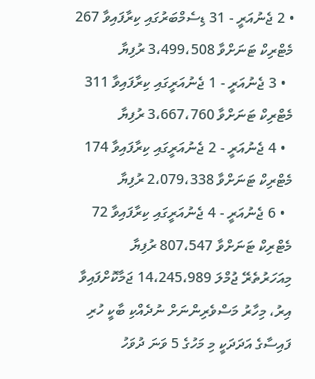• 2 ޖެނުއަރީ - 31 ޑިސެމްބަރުގައި ކިރާފައިވާ 267 މެޓްރިކް ޓަނަށްވާ 3،499،508 ރުފިޔާ
  • 3 ޖެނުއަރީ - 1 ޖެނުއަރީގައި ކިރާފައިވާ 311 މެޓްރިކް ޓަނަށްވާ 3،667،760 ރުފިޔާ
  • 4 ޖެނުއަރީ - 2 ޖެނުއަރީގައި ކިރާފައިވާ 174 މެޓްރިކް ޓަނަށްވާ 2،079،338 ރުފިޔާ
  • 6 ޖެނުއަރީ - 4 ޖެނުއަރީގައި ކިރާފައިވާ 72 މެޓްރިކް ޓަނަށްވާ 807،547 ރުފިޔާ
މިއަހަރުތެރޭ ޖުމްލަ 14،245،989 ޖަމާކޮށްފައިވާ އިރު، މިހާރު މަސްވެރިންނަށް ނުދެއްކި ބާކީ ހުރި ފައިސާގެ އަދަދަކީ މި މަހުގެ 5 ވަނަ ދުވަހު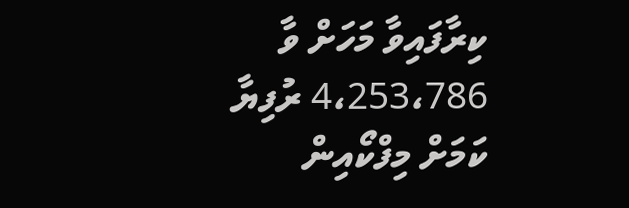ކިރާފައިވާ މަހަށް ވާ 4،253،786 ރުފިޔާ ކަމަށް މިފްކޯއިން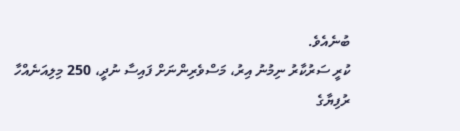ބުނެއެވެ.
ކުރީ ސަރުކާރު ނިމުނު އިރު، މަސްވެރިންނަށް ފައިސާ ނުދީ، 250 މިލިއަނެއްހާ ރުފިޔާގެ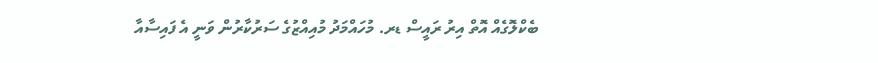ބެކްލޮގެއް އޮތް އިރު ރައީސް ޑރ. މުހައްމަދު މުއިއްޒުގެ ސަރުކާރުން ވަނީ އެ ފައިސާއާ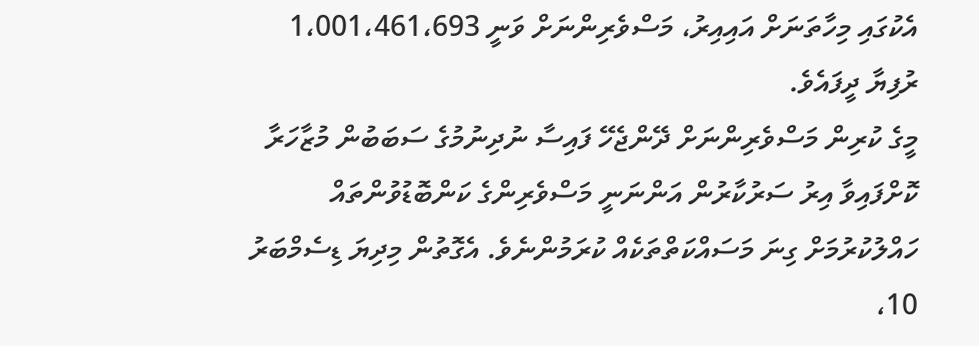އެކުގައި މިހާތަނަށް އައިއިރު، މަސްވެރިންނަށް ވަނީ 1،001،461،693 ރުފިޔާ ދީފައެވެ.
މީގެ ކުރިން މަސްވެރިންނަށް ދޭންޖެހޭ ފައިސާ ނުދިނުމުގެ ސަބަބުން މުޒާހަރާ ކޮށްފައިވާ އިރު ސަރުކާރުން އަންނަނީ މަސްވެރިންގެ ކަންބޮޑުވުންތައް ހައްލުކުރުމަށް ގިނަ މަސައްކަތްތަކެއް ކުރަމުންނެވެ. އެގޮތުން މިދިޔަ ޑިސެމްބަރު 10،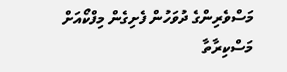މަސްވެރިންގެ ދުވަހުން ފެށިގެން މިފްކޯއަށް މަސްކިރާތާ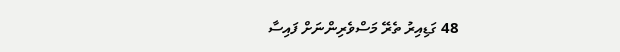48 ގަޑިއިރު ތެރޭ މަސްވެރިންނަށް ފައިސާ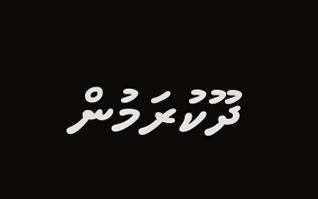ދޫކުރަމުން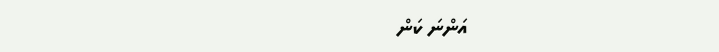އަންނަ ކަން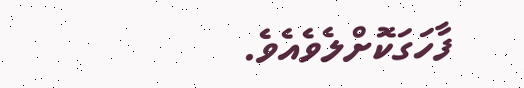ފާހަގަކޮށްލެވެއެވެ.